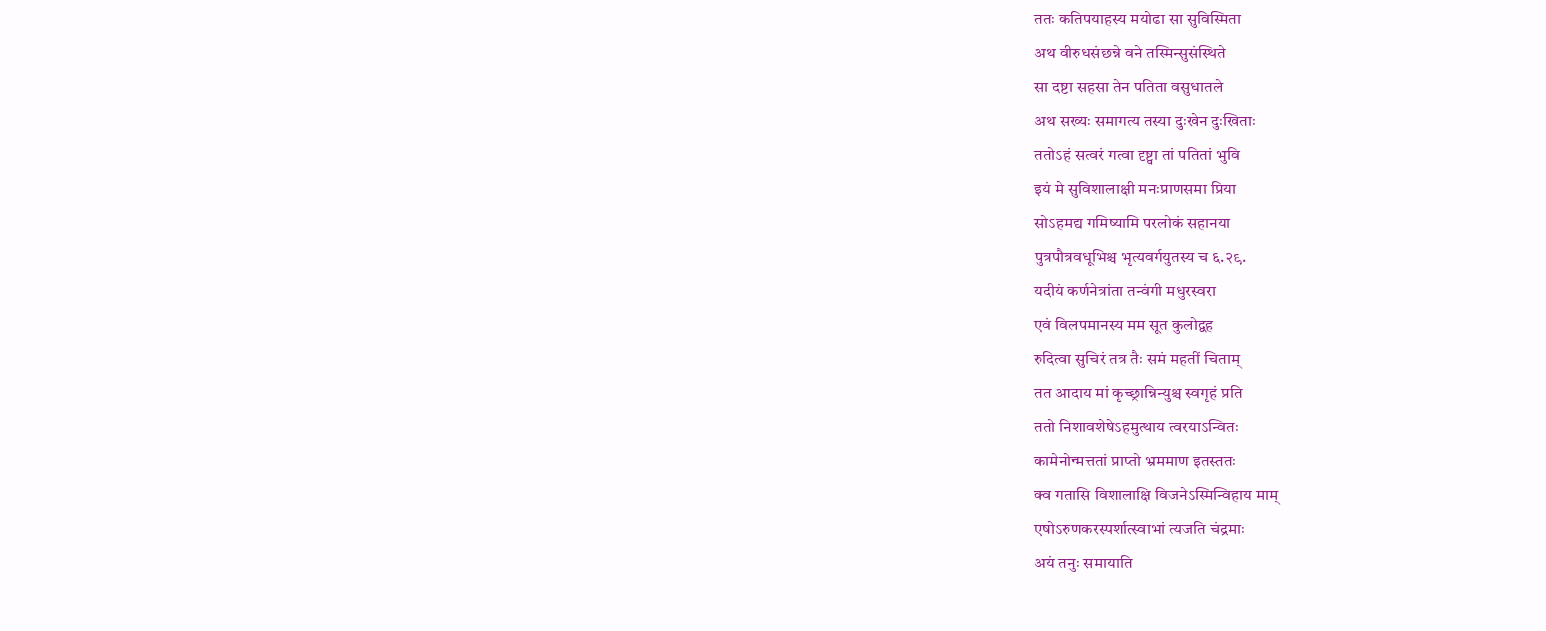ततः कतिपयाहस्य मयोढा सा सुविस्मिता
अथ वीरुधसंछन्ने वने तस्मिन्सुसंस्थिते
सा दष्टा सहसा तेन पतिता वसुधातले
अथ सख्यः समागत्य तस्या दुःखेन दुःखिताः
ततोऽहं सत्वरं गत्वा दृष्ट्वा तां पतितां भुवि
इयं मे सुविशालाक्षी मनःप्राणसमा प्रिया
सोऽहमद्य गमिष्यामि परलोकं सहानया
पुत्रपौत्रवधूभिश्च भृत्यवर्गयुतस्य च ६.२९.
यदीयं कर्णनेत्रांता तन्वंगी मधुरस्वरा
एवं विलपमानस्य मम सूत कुलोद्वह
रुदित्वा सुचिरं तत्र तैः समं महतीं चिताम्
तत आदाय मां कृच्छ्रान्निन्युश्च स्वगृहं प्रति
ततो निशावशेषेऽहमुत्थाय त्वरयाऽन्वितः
कामेनोन्मत्ततां प्राप्तो भ्रममाण इतस्ततः
क्व गतासि विशालाक्षि विजनेऽस्मिन्विहाय माम्
एषोऽरुणकरस्पर्शात्स्वाभां त्यजति चंद्रमाः
अयं तनुः समायाति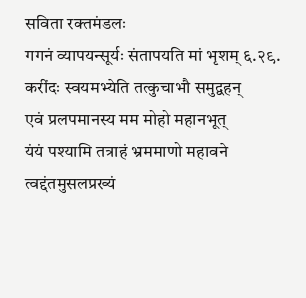सविता रक्तमंडलः
गगनं व्यापयन्सूर्यः संतापयति मां भृशम् ६.२९.
करींदः स्वयमभ्येति तत्कुचाभौ समुद्वहन्
एवं प्रलपमानस्य मम मोहो महानभूत्
यंयं पश्यामि तत्राहं भ्रममाणो महावने
त्वद्दंतमुसलप्रख्यं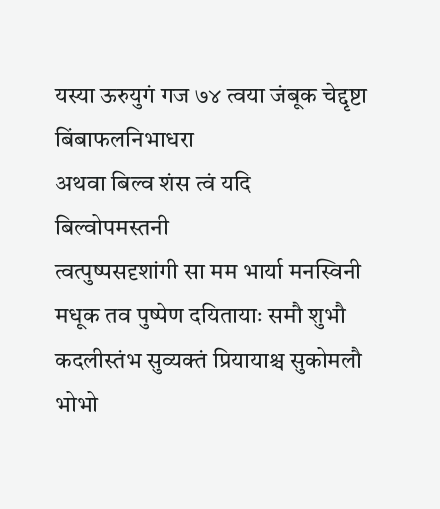यस्या ऊरुयुगं गज ७४ त्वया जंबूक चेद्दृष्टा बिंबाफलनिभाधरा
अथवा बिल्व शंस त्वं यदि बिल्वोपमस्तनी
त्वत्पुष्पसदृशांगी सा मम भार्या मनस्विनी
मधूक तव पुष्पेण दयितायाः समौ शुभौ
कदलीस्तंभ सुव्यक्तं प्रियायाश्च सुकोमलौ
भोभो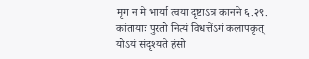मृग न मे भार्या त्वया दृष्टाऽत्र कानने ६.२९.
कांतायाः पुरतो नित्यं विधत्तेंऽगं कलापकृत्
योऽयं संदृश्यते हंसो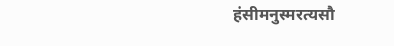हंसीमनुस्मरत्यसौ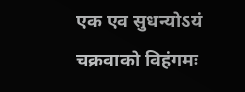एक एव सुधन्योऽयं चक्रवाको विहंगमः